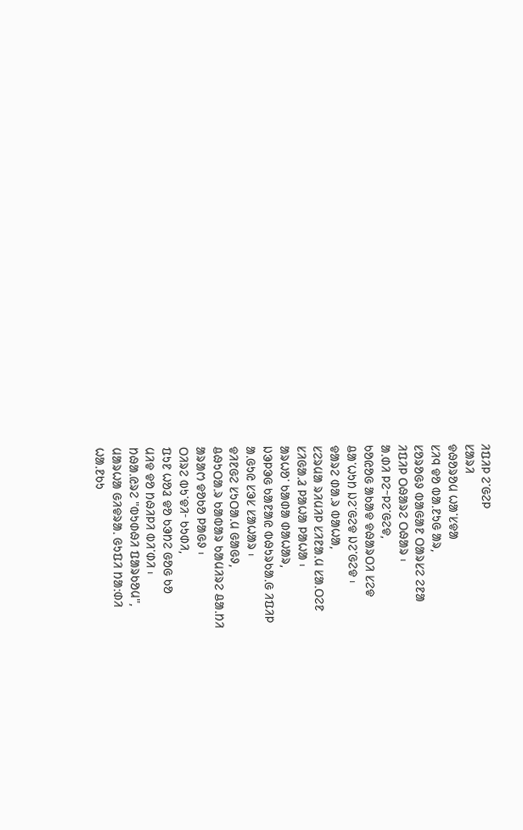ᱤᱯᱤᱞ ᱮᱸᱜᱮᱞ
ᱥᱟᱨᱤ
ᱫᱷᱚᱨᱚᱢ ᱦᱟᱸᱥᱫᱟ
ᱥᱤᱧ ᱫᱚ ᱵᱟᱹᱱᱩᱜ ᱟᱨ,
ᱥᱚᱨᱚᱜᱽ ᱵᱟᱜᱟᱱ ᱛᱟᱨᱥᱮ ᱮᱱᱟ
ᱤᱯᱤᱞ ᱛᱷᱟᱨᱮ ᱛᱷᱟᱨ ᱾
ᱟᱹᱰᱤ ᱞᱮᱻᱞᱮᱸᱜᱮᱫ,
ᱠᱚᱭᱚᱜ ᱟᱠᱟᱫ ᱫᱷᱟᱨᱛᱤ ᱥᱮᱫ
ᱪᱟᱸᱦᱩᱴ ᱡᱮᱸᱜᱮᱫ ᱡᱮᱸᱜᱮᱫ ᱾
ᱫᱟᱨᱮ ᱰᱟᱹᱨ ᱵᱟᱦᱟ,
ᱥᱮᱨᱢᱟ ᱨᱤᱢᱤᱞ ᱥᱤᱱᱟᱹᱢ ᱥᱟᱹᱛᱮᱱ
ᱥᱤᱜᱟᱹᱲ ᱞᱟᱦᱟ ᱞᱟᱦᱟ ᱾
ᱟᱨᱦᱚᱸ ᱠᱟᱰᱟ ᱰᱟᱦᱟᱨ,
ᱡᱳᱞᱳᱜ ᱠᱟᱱᱟᱭ ᱵᱷᱩᱨᱠᱟᱹᱜ ᱤᱯᱤᱞ
ᱟᱹᱜᱩᱭ ᱥᱳᱥ ᱥᱟᱦᱟᱨ ᱾
ᱫᱤᱱᱜᱮ ᱥᱩᱛᱟᱹᱢ ᱜᱟᱜᱽ,
ᱪᱷᱩᱛᱟᱹᱨ ᱠᱟᱵᱟᱨ ᱠᱟᱢᱤᱨᱮ ᱪᱟᱹᱴᱤ
ᱟᱨᱟᱬ ᱫᱚᱠᱚ ᱞᱟᱜᱽ ᱾
ᱛᱤᱨᱮ ᱵᱩᱸᱫᱤᱼ ᱠᱩᱰᱤ,
ᱯᱩᱱ ᱦᱚᱲ ᱫᱚ ᱠᱳᱴᱮ ᱜᱚᱜ ᱠᱚ
ᱢᱤᱫ ᱫᱚ ᱴᱷᱤᱞᱤ ᱵᱤᱸᱰᱤ ᱾
ᱴᱷᱟᱹᱭᱨᱮ "ᱵᱩᱰᱷᱤ ᱯᱟᱨᱠᱚᱢ",
ᱢᱟᱨᱦᱟ ᱜᱤᱫᱨᱟᱹ ᱜᱩᱯᱤ ᱴᱟᱺᱰᱤ
ᱦᱟᱹᱱᱠᱩ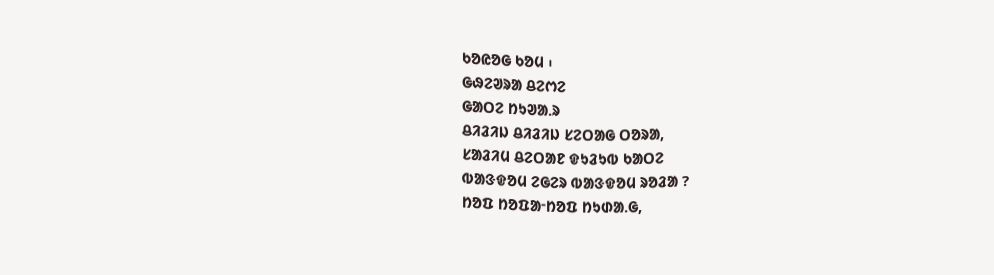ᱠᱚᱭᱚᱜ ᱠᱚᱢ ᱾
ᱜᱷᱮᱣᱨᱟ ᱪᱮᱬᱮ
ᱜᱟᱛᱮ ᱴᱩᱣᱟ.ᱨ
ᱪᱤᱲᱤᱡ ᱪᱤᱲᱤᱡ ᱥᱮᱛᱟᱜ ᱛᱚᱨᱟ,
ᱥᱟᱲᱤᱢ ᱪᱮᱛᱟᱱ ᱫᱩᱲᱩᱵ ᱠᱟᱛᱮ
ᱵᱟᱝᱫᱚᱢ ᱮᱜᱮᱨ ᱵᱟᱝᱫᱚᱢ ᱨᱚᱲᱟ ?
ᱴᱚᱯ ᱴᱚᱯᱟᱼᱴᱚᱯ ᱴᱩᱰᱟ.ᱜ,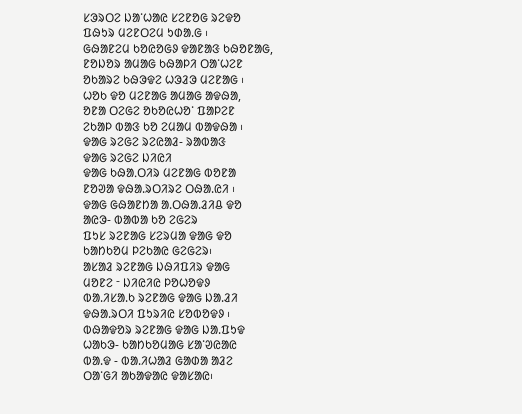ᱥᱳᱨᱛᱮ ᱡᱟᱸᱦᱟᱭ ᱥᱮᱱᱚᱜ ᱨᱮᱫᱚ
ᱯᱷᱩᱨ ᱢᱮᱱᱛᱮᱢ ᱩᱰᱟ.ᱜ ᱾
ᱜᱷᱟᱱᱮᱢ ᱠᱚᱭᱚᱜᱽ ᱫᱟᱱᱟᱝ ᱠᱷᱚᱱᱟᱜ,
ᱱᱚᱡᱚᱨ ᱟᱢᱟᱜ ᱠᱷᱟᱞᱤ ᱛᱟᱸᱦᱮᱱ
ᱚᱠᱟᱨᱮ ᱠᱷᱳᱫᱮ ᱦᱳᱲᱳ ᱢᱮᱱᱟᱜ ᱾
ᱦᱚᱠ ᱫᱚ ᱢᱮᱱᱟᱜ ᱟᱢᱟᱜ ᱟᱫᱷᱟ,
ᱚᱱᱟ ᱛᱮᱜᱮ ᱚᱠᱚᱭᱦᱚᱸ ᱯᱟᱞᱮᱱ
ᱮᱠᱟᱞ ᱵᱟᱝ ᱠᱚ ᱮᱢᱟᱢ ᱵᱟᱫᱷᱟ ᱾
ᱫᱟᱜ ᱨᱮᱜᱮ ᱨᱮᱭᱟᱲ- ᱨᱟᱵᱟᱝ
ᱫᱟᱜ ᱨᱮᱜᱮ ᱡᱤᱭᱤ
ᱫᱟᱜ ᱠᱷᱟᱹᱛᱤᱨ ᱢᱮᱱᱟᱜ ᱵᱚᱱᱟ
ᱱᱚᱣᱟ ᱫᱷᱟ.ᱨᱛᱤᱨᱮ ᱛᱷᱟ.ᱭᱤ ᱾
ᱫᱟᱜ ᱜᱷᱟᱱᱴᱟ ᱟ.ᱛᱷᱟ.ᱲᱤᱪ ᱫᱚ
ᱟᱭᱳ- ᱵᱟᱵᱟ ᱠᱚ ᱮᱜᱮᱨ
ᱯᱩᱥ ᱨᱮᱱᱟᱜ ᱥᱮᱨᱢᱟ ᱫᱟᱜ ᱫᱚ
ᱠᱟᱴᱠᱚᱢ ᱞᱮᱠᱟᱭ ᱜᱮᱜᱮᱨ᱾
ᱟᱥᱟᱲ ᱨᱮᱱᱟᱜ ᱡᱷᱤᱯᱤᱨ ᱫᱟᱜ
ᱢᱚᱱᱮ ᱼ ᱡᱤᱭᱤᱭ ᱞᱚᱦᱚᱫᱽ
ᱵᱟ.ᱤᱥᱟ.ᱠ ᱨᱮᱱᱟᱜ ᱫᱟᱜ ᱡᱟ.ᱲᱤ
ᱫᱷᱟ.ᱨᱛᱤ ᱯᱩᱨᱤᱭ ᱥᱚᱵᱚᱫᱽ ᱾
ᱵᱷᱟᱫᱚᱨ ᱨᱮᱱᱟᱜ ᱫᱟᱜ ᱡᱟ.ᱯᱩᱫ
ᱦᱟᱠᱳ- ᱠᱟᱴᱠᱚᱢᱟᱜ ᱥᱟᱸᱣᱭᱟᱭ
ᱵᱟ.ᱫ - ᱵᱟ.ᱤᱦᱟᱲ ᱜᱟᱰᱟ ᱟᱲᱮ
ᱛᱟᱸᱜᱤ ᱟᱠᱟᱫᱟᱭ ᱫᱟᱥᱟᱭ᱾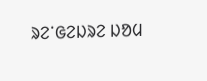ᱨᱮᱸᱜᱮᱡᱨᱮ ᱡᱚᱢ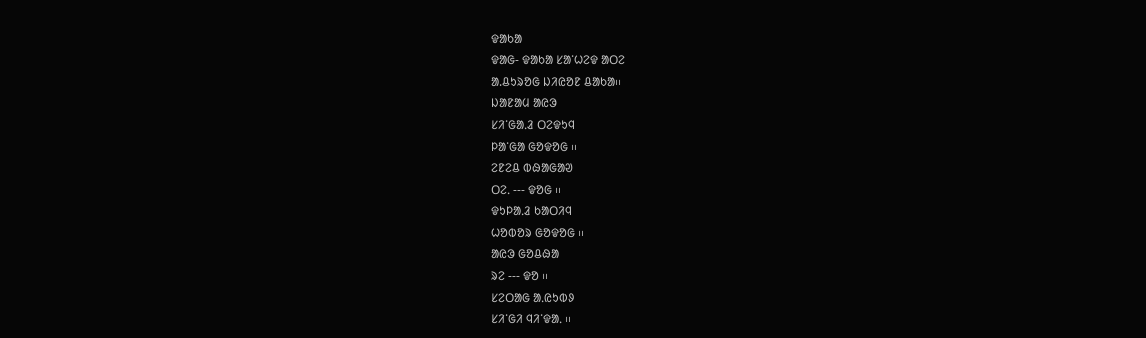ᱫᱟᱠᱟ
ᱫᱟᱜ- ᱫᱟᱠᱟ ᱥᱟᱸᱦᱮᱫ ᱟᱛᱮ
ᱟ.ᱪᱩᱨᱚᱜ ᱡᱤᱭᱚᱱ ᱪᱟᱠᱟ᱾᱾
ᱡᱟᱱᱟᱢ ᱟᱭᱳ
ᱥᱤᱸᱜᱟᱹᱲ ᱛᱮᱫᱩᱧ
ᱞᱟᱸᱜᱟ ᱜᱚᱫᱚᱜ ᱿
ᱮᱱᱮᱪ ᱵᱷᱟᱜᱟᱣ
ᱛᱮᱹ --- ᱫᱚᱜ ᱿
ᱫᱩᱞᱟᱹᱲ ᱠᱟᱛᱤᱧ
ᱦᱚᱵᱚᱨ ᱜᱚᱫᱚᱜ ᱿
ᱟᱭᱳ ᱜᱚᱪᱷᱟ
ᱨᱮ --- ᱫᱚ ᱿
ᱥᱮᱛᱟᱜ ᱟᱹᱭᱩᱵᱽ
ᱥᱤᱸᱜᱤ ᱧᱤᱸᱫᱟᱹ ᱿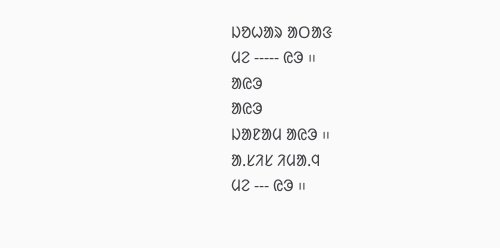ᱡᱚᱦᱟᱨ ᱟᱛᱟᱝ
ᱢᱮ ----- ᱭᱳ ᱿
ᱟᱭᱳ
ᱟᱭᱳ
ᱡᱟᱱᱟᱢ ᱟᱭᱳ ᱿
ᱟᱹᱥᱤᱥ ᱤᱢᱟᱹᱧ
ᱢᱮ --- ᱭᱳ ᱿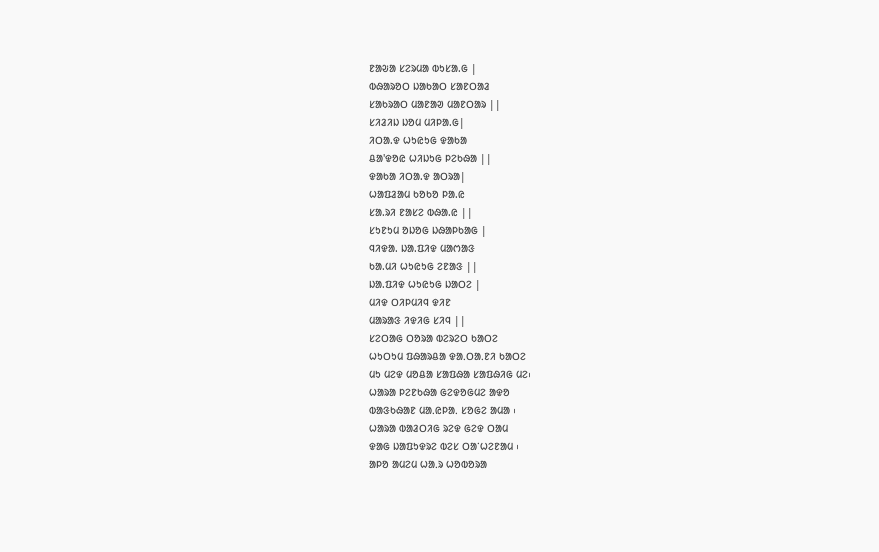ᱱᱟᱶᱟ ᱥᱮᱨᱢᱟ ᱵᱩᱥᱟ.ᱜ |
ᱵᱷᱟᱨᱚᱛ ᱡᱟᱠᱟᱛ ᱥᱟᱱᱛᱟᱲ
ᱥᱟᱠᱨᱟᱛ ᱢᱟᱱᱟᱣ ᱢᱟᱱᱛᱟᱨ ||
ᱥᱤᱲᱤᱡ ᱡᱚᱢ ᱢᱤᱞᱟ.ᱜ|
ᱤᱛᱟ.ᱫ ᱦᱩᱭᱩᱜ ᱫᱟᱠᱟ
ᱪᱟ'ᱫᱚᱭ ᱦᱤᱡᱩᱜ ᱞᱮᱠᱷᱟ ||
ᱫᱟᱠᱟ ᱤᱛᱟ.ᱫ ᱟᱛᱨᱟ|
ᱦᱟᱯᱲᱟᱢ ᱠᱚᱠᱚ ᱞᱟ.ᱭ
ᱥᱟ.ᱨᱤ ᱱᱟᱥᱮ ᱵᱷᱟ.ᱭ ||
ᱥᱩᱱᱩᱢ ᱚᱡᱚᱜ ᱡᱷᱟᱞᱠᱟᱜ |
ᱧᱤᱫᱟ. ᱡᱟ.ᱯᱤᱫ ᱢᱟᱬᱟᱝ
ᱠᱟ.ᱢᱤ ᱦᱩᱭᱩᱜ ᱮᱱᱟᱝ ||
ᱡᱟ.ᱯᱤᱫ ᱦᱩᱭᱩᱜ ᱡᱟᱛᱮ |
ᱢᱤᱫ ᱛᱤᱞᱢᱤᱧ ᱫᱤᱱ
ᱢᱟᱨᱟᱝ ᱤᱫᱤᱜ ᱥᱤᱧ ||
ᱥᱮᱛᱟᱜ ᱛᱚᱨᱟ ᱵᱮᱨᱮᱛ ᱠᱟᱛᱮ
ᱦᱩᱛᱩᱢ ᱯᱷᱟᱨᱪᱟ ᱫᱟᱹᱛᱟᱹᱱᱤ ᱠᱟᱛᱮ
ᱢᱩ ᱢᱮᱫ ᱢᱚᱪᱟ ᱥᱟᱯᱷᱟ ᱥᱟᱯᱷᱤᱜ ᱢᱮ᱾
ᱦᱟᱨᱟ ᱞᱮᱱᱠᱷᱟ ᱜᱮᱫᱚᱜᱢᱮ ᱟᱫᱚ
ᱵᱟᱝᱠᱷᱟᱱ ᱢᱟᱹᱭᱞᱟᱹ ᱥᱚᱜᱮ ᱟᱢᱟ ᱾
ᱦᱟᱨᱟ ᱵᱟᱲᱛᱤᱜ ᱨᱮᱫ ᱜᱮᱫ ᱛᱟᱢ
ᱫᱟᱜ ᱡᱟᱯᱩᱫᱨᱮ ᱵᱮᱥ ᱛᱟᱸᱦᱮᱱᱟᱢ ᱾
ᱟᱞᱚ ᱟᱢᱮᱢ ᱦᱟᱹᱨ ᱦᱚᱵᱚᱨᱟ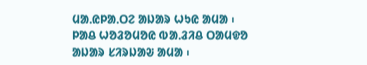ᱢᱟᱹᱭᱞᱟᱹᱛᱮ ᱟᱡᱟᱨ ᱦᱩᱭ ᱟᱢᱟ ᱾
ᱞᱟᱪ ᱦᱚᱲᱚᱢᱚᱭ ᱵᱟᱹᱲᱤᱪ ᱛᱟᱢᱫᱚ
ᱟᱡᱟᱨ ᱥᱤᱨᱡᱟᱶ ᱟᱢᱟ ᱾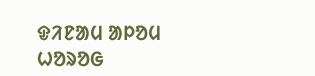ᱫᱤᱱᱟᱢ ᱟᱞᱚᱢ ᱦᱚᱨᱚᱜ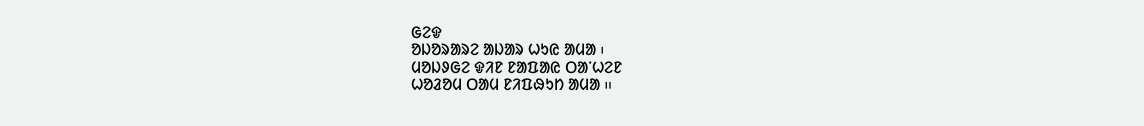ᱜᱮᱫ
ᱚᱡᱚᱨᱟᱨᱮ ᱟᱡᱟᱨ ᱦᱩᱭ ᱟᱢᱟ ᱾
ᱢᱚᱡᱽᱜᱮ ᱫᱤᱱ ᱱᱟᱯᱟᱭ ᱛᱟᱸᱦᱮᱱ
ᱦᱚᱲᱚᱢ ᱛᱟᱢ ᱱᱤᱯᱷᱩᱴ ᱟᱢᱟ ᱿